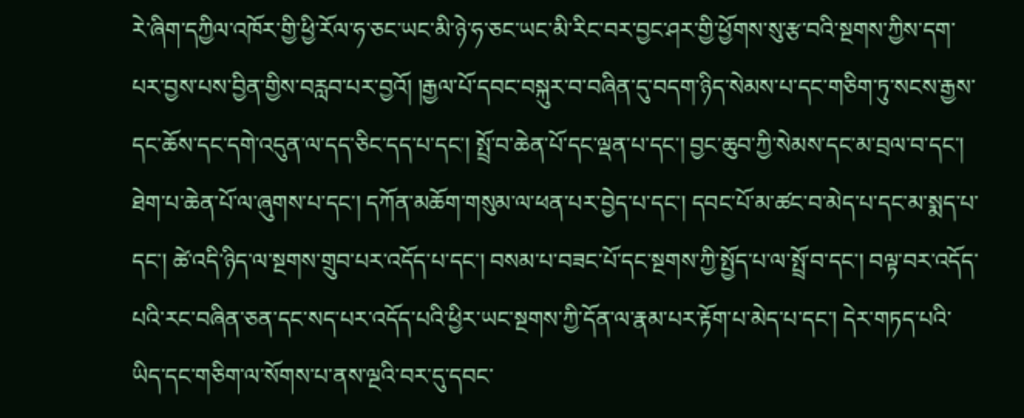རེ་ཞིག་དཀྱིལ་འཁོར་གྱི་ཕྱི་རོལ་ཧ་ཅང་ཡང་མི་ཉེ་ཧ་ཅང་ཡང་མི་རིང་བར་བྱང་ཤར་གྱི་ཕྱོགས་སུ་རྩ་བའི་སྔགས་ཀྱིས་དག་པར་བྱས་པས་བྱིན་གྱིས་བརླབ་པར་བྱའོ། །རྒྱལ་པོ་དབང་བསྐུར་བ་བཞིན་དུ་བདག་ཉིད་སེམས་པ་དང་གཅིག་ཏུ་སངས་རྒྱས་དང་ཆོས་དང་དགེ་འདུན་ལ་དད་ཅིང་དད་པ་དང་། སྤྲོ་བ་ཆེན་པོ་དང་ལྡན་པ་དང་། བྱང་ཆུབ་ཀྱི་སེམས་དང་མ་བྲལ་བ་དང་། ཐེག་པ་ཆེན་པོ་ལ་ཞུགས་པ་དང་། དཀོན་མཆོག་གསུམ་ལ་ཕན་པར་བྱེད་པ་དང་། དབང་པོ་མ་ཚང་བ་མེད་པ་དང་མ་སྨད་པ་དང་། ཚེ་འདི་ཉིད་ལ་སྔགས་གྲུབ་པར་འདོད་པ་དང་། བསམ་པ་བཟང་པོ་དང་སྔགས་ཀྱི་སྤྱོད་པ་ལ་སྤྲོ་བ་དང་། བལྟ་བར་འདོད་པའི་རང་བཞིན་ཅན་དང་སད་པར་འདོད་པའི་ཕྱིར་ཡང་སྔགས་ཀྱི་དོན་ལ་རྣམ་པར་རྟོག་པ་མེད་པ་དང་། དེར་གཏད་པའི་ཡིད་དང་གཅིག་ལ་སོགས་པ་ནས་ལྔའི་བར་དུ་དབང་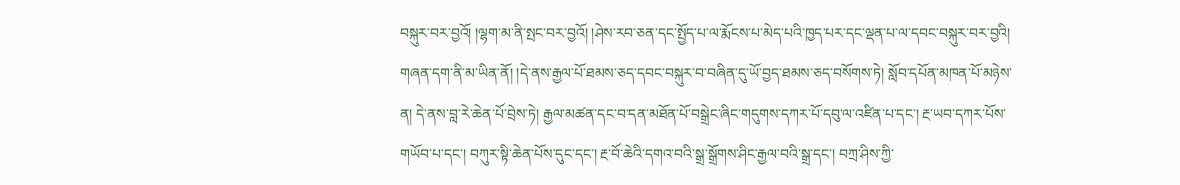བསྐུར་བར་བྱའོ། །ལྷག་མ་ནི་སྤང་བར་བྱའོ། །ཤེས་རབ་ཅན་དང་སྤྱོད་པ་ལ་རྨོངས་པ་མེད་པའི་ཁྱད་པར་དང་ལྡན་པ་ལ་དབང་བསྐུར་བར་བྱའི། གཞན་དག་ནི་མ་ཡིན་ནོ། །དེ་ནས་རྒྱལ་པོ་ཐམས་ཅད་དབང་བསྐུར་བ་བཞིན་དུ་ཡོ་བྱད་ཐམས་ཅད་བསོགས་ཏེ། སློབ་དཔོན་མཁན་པོ་མཉེས་ན། དེ་ནས་བླ་རེ་ཆེན་པོ་བྲེས་ཏེ། རྒྱལ་མཚན་དང་བ་དན་མཐོན་པོ་བསྒྲེང་ཞིང་གདུགས་དཀར་པོ་དབུ་ལ་འཛིན་པ་དང་། རྔ་ཡབ་དཀར་པོས་གཡོབ་པ་དང་། བཀུར་སྟི་ཆེན་པོས་དུང་དང་། རྔ་བོ་ཆེའི་དགའ་བའི་སྒྲ་སྒྲོགས་ཤིང་རྒྱལ་བའི་སྒྲ་དང་། བཀྲ་ཤིས་ཀྱི་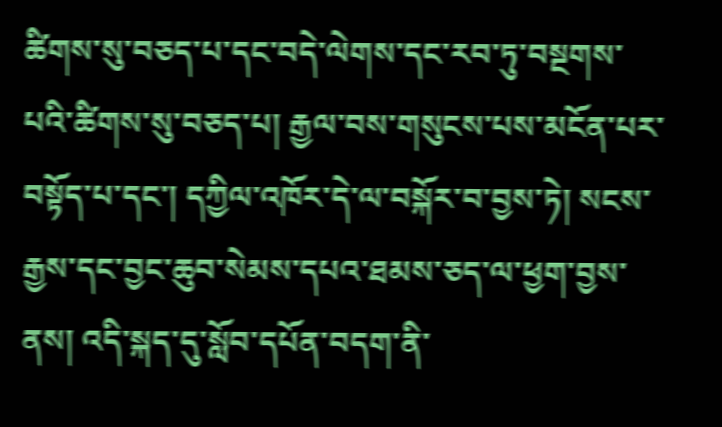ཚིགས་སུ་བཅད་པ་དང་བདེ་ལེགས་དང་རབ་ཏུ་བསྔགས་པའི་ཚིགས་སུ་བཅད་པ། རྒྱལ་བས་གསུངས་པས་མངོན་པར་བསྟོད་པ་དང་། དཀྱིལ་འཁོར་དེ་ལ་བསྐོར་བ་བྱས་ཏེ། སངས་རྒྱས་དང་བྱང་ཆུབ་སེམས་དཔའ་ཐམས་ཅད་ལ་ཕྱག་བྱས་ནས། འདི་སྐད་དུ་སློབ་དཔོན་བདག་ནི་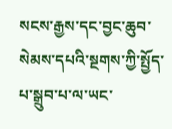སངས་རྒྱས་དང་བྱང་ཆུབ་སེམས་དཔའི་སྔགས་ཀྱི་སྤྱོད་པ་སྒྲུབ་པ་ལ་ཡང་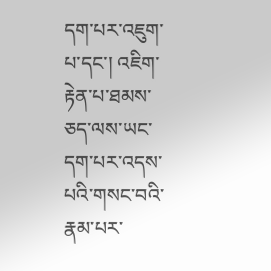དག་པར་འཇུག་པ་དང་། འཇིག་རྟེན་པ་ཐམས་ཅད་ལས་ཡང་དག་པར་འདས་པའི་གསང་བའི་རྣམ་པར་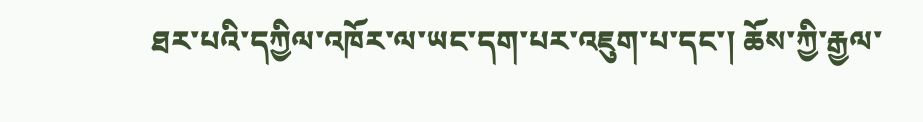ཐར་པའི་དཀྱིལ་འཁོར་ལ་ཡང་དག་པར་འཇུག་པ་དང་། ཆོས་ཀྱི་རྒྱལ་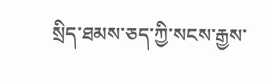སྲིད་ཐམས་ཅད་ཀྱི་སངས་རྒྱས་